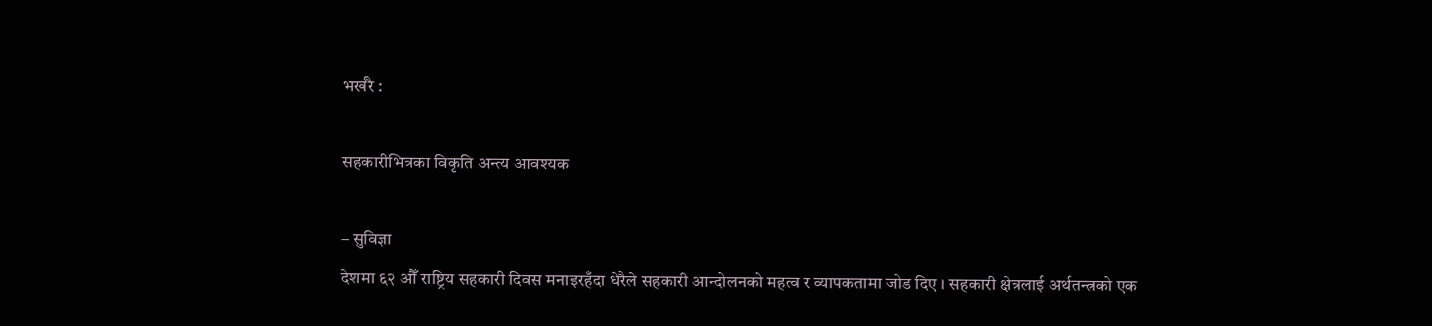भर्खरै :

सहकारीभित्रका विकृति अन्त्य आवश्यक

– सुविज्ञा
देशमा ६२ औँ राष्ट्रिय सहकारी दिवस मनाइरहँदा धेरैले सहकारी आन्दोलनको महत्व र व्यापकतामा जोड दिए । सहकारी क्षेत्रलाई अर्थतन्त्रको एक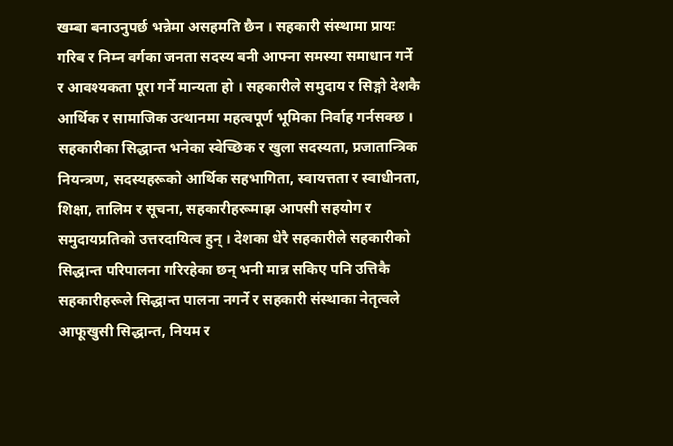खम्बा बनाउनुपर्छ भन्नेमा असहमति छैन । सहकारी संस्थामा प्रायः गरिब र निम्न वर्गका जनता सदस्य बनी आफ्ना समस्या समाधान गर्ने र आवश्यकता पूरा गर्ने मान्यता हो । सहकारीले समुदाय र सिङ्गो देशकै आर्थिक र सामाजिक उत्थानमा महत्वपूर्ण भूमिका निर्वाह गर्नसक्छ । सहकारीका सिद्धान्त भनेका स्वेच्छिक र खुला सदस्यता, प्रजातान्त्रिक नियन्त्रण, सदस्यहरूको आर्थिक सहभागिता, स्वायत्तता र स्वाधीनता, शिक्षा, तालिम र सूचना, सहकारीहरूमाझ आपसी सहयोग र समुदायप्रतिको उत्तरदायित्व हुन् । देशका धेरै सहकारीले सहकारीको सिद्धान्त परिपालना गरिरहेका छन् भनी मान्न सकिए पनि उत्तिकै सहकारीहरूले सिद्धान्त पालना नगर्ने र सहकारी संस्थाका नेतृत्वले आफूखुसी सिद्धान्त, नियम र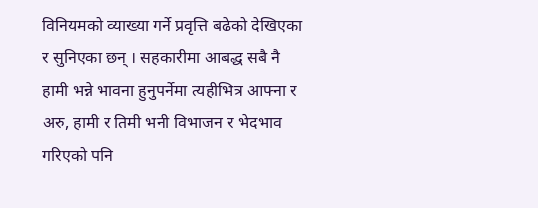विनियमको व्याख्या गर्ने प्रवृत्ति बढेको देखिएका र सुनिएका छन् । सहकारीमा आबद्ध सबै नै हामी भन्ने भावना हुनुपर्नेमा त्यहीभित्र आफ्ना र अरु, हामी र तिमी भनी विभाजन र भेदभाव गरिएको पनि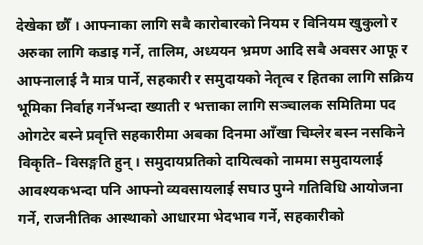देखेका छौँ । आफ्नाका लागि सबै कारोबारको नियम र विनियम खुकुलो र अरुका लागि कडाइ गर्ने, तालिम, अध्ययन भ्रमण आदि सबै अवसर आफू र आफ्नालाई नै मात्र पार्ने, सहकारी र समुदायको नेतृत्व र हितका लागि सक्रिय भूमिका निर्वाह गर्नेभन्दा ख्याती र भत्ताका लागि सञ्चालक समितिमा पद ओगटेर बस्ने प्रवृत्ति सहकारीमा अबका दिनमा आँखा चिम्लेर बस्न नसकिने विकृति– विसङ्गति हुन् । समुदायप्रतिको दायित्वको नाममा समुदायलाई आवश्यकभन्दा पनि आफ्नो व्यवसायलाई सघाउ पुग्ने गतिविधि आयोजना गर्ने, राजनीतिक आस्थाको आधारमा भेदभाव गर्ने, सहकारीको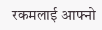रकमलाई आफ्नो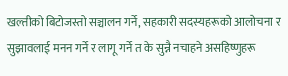खल्तीको बिटोजस्तो सञ्चालन गर्ने, सहकारी सदस्यहरूको आलोचना र सुझावलाई मनन गर्ने र लागू गर्ने त के सुन्नै नचाहने असहिष्णुहरू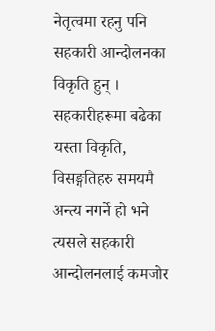नेतृत्वमा रहनु पनि सहकारी आन्दोलनका विकृति हुन् । सहकारीहरूमा बढेका यस्ता विकृति, विसङ्गतिहरु समयमै अन्त्य नगर्ने हो भने त्यसले सहकारी आन्दोलनलाई कमजोर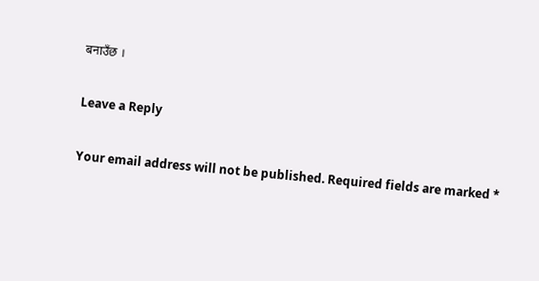बनाउँछ ।

Leave a Reply

Your email address will not be published. Required fields are marked *